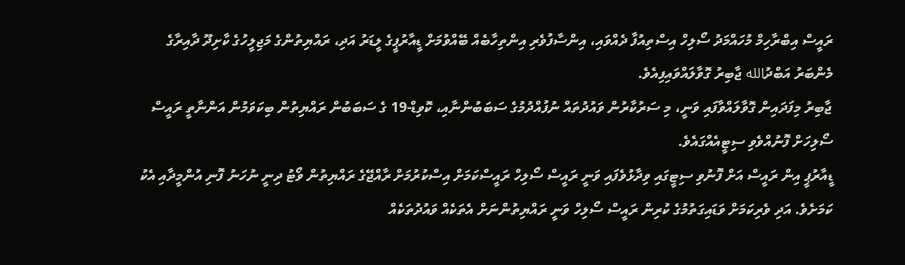ރައީސް އިބްރާހިމް މުހައްމަދު ސޯލިހް އިސްތިއުފާ ދެއްވައި، އިންސާފުވެރި އިންތިހާބެއް ބޭއްވުމަށް ޑީއާރުޕީގެ ލީޑަރު އަދި، ރައްޔިތުންގެ މަޖިލީހުގެ ކާށިދޫ ދާއިރާގެ މެންބަރު އަބްދުالله ޖާބިރު ގޮވާލައްވައިފިއެވެ.
ޖާބިރު މިފަދައިން ގޮވާލައްވާފައި ވަނީ، މި ސަރުކާރުން ވައުދުތައް ނުފުއްދުމުގެ ސަބަބުންނާއި، ކޮވިޑް-19 ގެ ސަބަބުން ރައްޔިތުން ބިކަވަމުން އަންނާތީ ރައީސް ސޯލިހަށް ފޮނުއްވެވި ސިޓީއެއްގައެވެ.
ޑީއާރުޕީ އިން ރައީސް އަށް ފޮނުވި ސިޓީގައި ވިދާޅުވެފައި ވަނީ ރައީސް ސޯލިހް ރައީސްކަމަށް އިސްކުރުމަށް ރާއްޖޭގެ ރައްޔިތުން ވޯޓު ދިނީ ނުހަނު ފޮނި އުންމީދާއި އެކު ކަމަށެވެ. އަދި ވެރިކަމަށް ވަޑައިގަތުމުގެ ކުރިން ރައީސް ސޯލިހް ވަނީ ރައްޔިތުންނަށް އެތަކެއް ވައުދުތަކެއް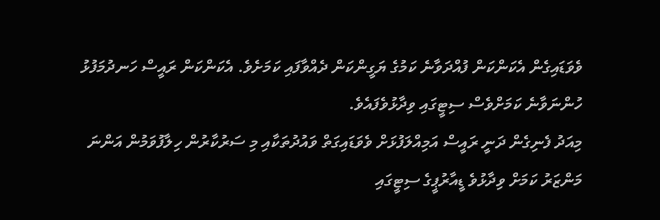ވެވަޑައިގެން އެކަންކަން ފުއްދަވާނެ ކަމުގެ ޔަގީންކަން ދެއްވާފައި ކަމަށެވެ. އެކަންކަން ރައީސް ހަނދުމަފުޅު ހުންނަވާނެ ކަމަށްވެސް ސިޓީގައި ވިދާޅުވެފައެވެ.
މިއަދު ފެނިގެން ދަނީ ރައީސް އަމިއްލަފުޅަށް ވެވަޑައިގަތް ވައުދުތަކާއި މި ސަރުކާރުން ހިލާފުވަމުން އަންނަ މަންޒަރު ކަމަށް ވިދާޅުވެ ޑީއާރުޕީގެ ސިޓީގައި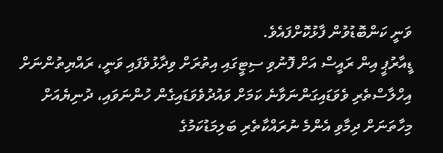ވަނީ ކަންބޮޑުވުން ފާޅުކޮށްފައެވެ.
ޑީއާރުޕީ އިން ރައީސް އަށް ފޮނުވި ސިޓީގައި އިތުރަށް ވިދާޅުވެފައި ވަނީ، ރައްޔިތުންނަށް އިހްލާސްތެރި ވެވަޑައިގަންނަވާނެ ކަމަށް ވައުދުވެވަޑައިގެން ހުންނަވައި، ދުނިޔެއަށް މިހާތަނަށް ދިމާވި އެންމެ ނުރައްކާތެރި ބަލިމަޑުކަމުގެ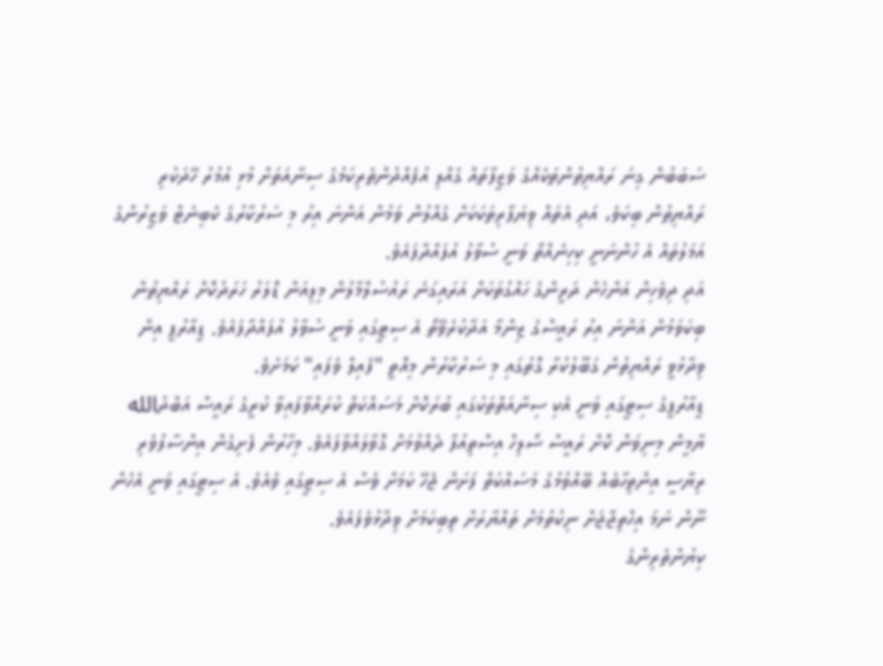ސަބަބުން ގިނަ ރައްޔިތުންތަކެއްގެ ވަޒީފާތައް ގެއްލި އުފެއްދުންތެރިކަމުގެ ސިނާއަތަށް މުޅި އުމުރު ހޭދަކުރި ރައްޔިތުން ބިކަވެ، އަދި އެތައް ވިޔަފާރިތަކަކަށް ގެއްލުން ވަމުން އަންނަ އިރު މި ސަރުކާރުގެ ކެބިނެޓް ވަޒީރުންގެ އަމަލުތައް އެ ހުންނަނީ ކިހިނެއްތޯ ވަނީ ސުވާލު އުފައްދާފައެވެ.
އަދި ދިވެހިން އަންހެން ދަރީންގެ ހައްގުތަކަށް އަރައިގަނެ ރައުސުލްމާލުން މިލިއަން ޑޮލަރު ހަރަދުކޮށް ރައްޔިތުން ބިކަވަމުން އަންނަ އިރު ރައީސްގެ ޒިންމާ އަދާކުރެވޭތޯ އެ ސިޓީގައި ވަނީ ސުވާލު އުފައްދާފައެވެ. ޑީއާރުޕީ އިން ވިދާޅުވީ ރައްޔިތުން ގަބޫލުކުރާ ގޮތުގައި މި ސަރުކާރުން މިއޮތީ "ފެއިލް ވެފައި" ކަމަށެވެ.
ޑީއާރުޕީގެ ސިޓީގައި ވަނީ އެކި ސިނާއަތްތަކުގައި ބުރަކޮށް މަސައްކަތް ކުރައްވާފައިވާ ކުރީގެ ރައީސް އަބްދުالله ޔާމީން މިނިވަން ކޮށް ރައީސް ސޯލިހް އިސްތިއުފާ ދެއްވުމަށް ގޮވާލައްވާފައެވެ. މިހާރުން ފެށިގެން އިންސާފުވެރި ރިޔާސީ އިންތިހާބެއް ބޭއްވުމުގެ މަސައްކަތް ފަށަން ޖެހޭ ކަމަށް ވެސް އެ ސިޓީގައި ވެއެވެ. އެ ސިޓީގައި ވަނީ އެހެން ނޫން ނަމަ އިހްތިޖާޖަށް ނިކުތުމަށް ތައްޔާރަށް ތިބިކަމަށް ވިދާޅުވެފައެވެ.
ކިޔުންތެރިންގެ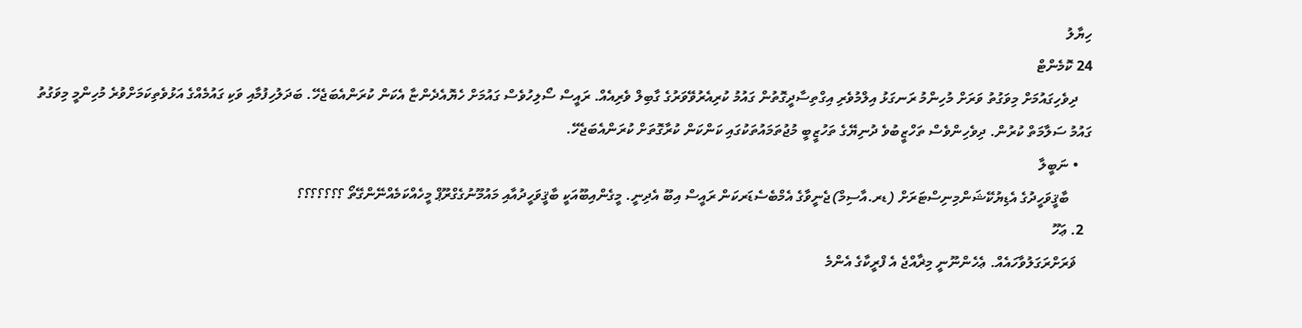ހިޔާލު
24 ކޮމެންޓް
    ދިވެހިގައުމަށް މިވަގުތު ވަރަށް މުހިންމު ރަނގަޅު އިލްމުވެރި އިގްތިސާދީގޮތުން ގައުމު ކުރިއެރުވޭވަރުގެ ގާބިލް ވެރިއެއް. ރައީސް ސޯލިހުވެސް ގައުމަށް ހެޔޮއެދެންޏާ އެކަން ކުރަންއެބަޖެހޭ. ބަދަލުހިފުމާއި ވަކި ގައުމެއްގެ އަޅުވެތިކަމަށްވުރެ މުހިންމީ މިވަގުތު ގައުމު ސަލާމަތް ކުރުން. ދިވެހިންވެސް ތަހްޒީބުވެ ދުނިޔޭގެ ތަހުޒީބީ މުޖުތަމައުތަކުގައި ކަންކަން ކުރާގޮތަށް ކުރަންއެބަޖެހޭ.
    • ނަބީލާ
      ބާޤީވަހީދުގެ އެޑިޔުކޭޝަންމިނިސްޓަރަށް (ޑރ.އާސިމް)ޖެނީވާގެ އެމްބެސެޑަރކަން ރައީސް އިބޫ އެދިނީ. މީގެންއިބޫއަކީ ބާޤީވަހީދުއާއި މައުމޫނުގެގްރޫޕް މީހެއްކަމެއްނޭންގޭތޯ ؟؟؟؟؟؟؟
  2. ޢަހޫ
    ޥަރަށްރަގަލުވާހައެއް. ޢެހެންނޫނީ މިޜާއްޖެ އެ ފްރީކާގެ އެންމެ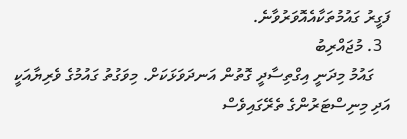ފަގީރު ގައުމުތަކާއެއޮވަރުވާނެ.
  3. މުޖައްރިބު
    ގައުމު މިދަނީ އިގްތިސާދީ ގޮތުން އަނދަވަޅަކަށް. މިވަގުތު ގައުމުގެ ވެރިޔާއަކީ އަދި މިނިސްޓަރުންގެ ތެރޭގައިވެސް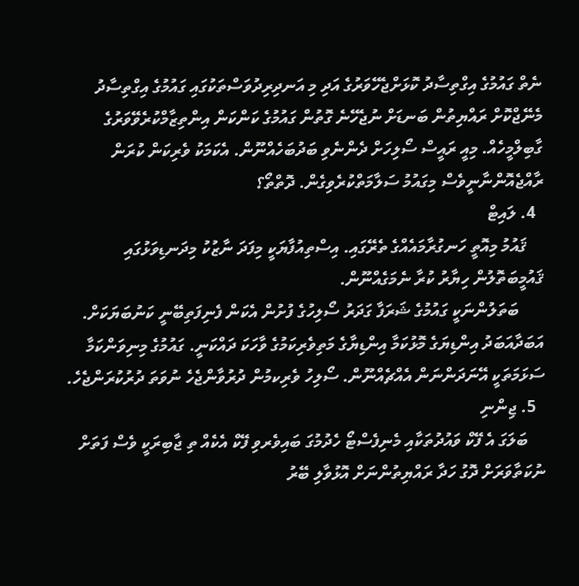ނެތް ގައުމުގެ އިގްތިސާދު ކޮޅަށްޖެހޭވަރުގެ އަދި މި އަނދިރިދުވަސްތަކުގައި ގައުމުގެ އިގްތިސާދު މެނޭޖްކޮށް ރައްޔިތުން ބަނޑަށް ނުޖެހޭނެ ގޮތުން ގައުމުގެ ކަންކަން އިންތިޒާމްކުރެވޭވަރުގެ ގާބިލްމީހެއް. މިއީ ރައީސް ސޯލިހަށް ދެންނެވި ބަދުބަހެއްނޫން. އެކަމަކު ވެރިކަން ކުރަން ރާއްޖެއޮންނާނީވެސް މިގައުމު ސަލާމަތްކުރެވިގެން. ދޮތްތޯ؟
  4. ލައިޓް
    ޤައުމު މިއޮތީ ހަނގުރާމައެއްގެ ތެރޭގައި. އިސްތިއުފާޔަކީ މިފަދަ ނާޒުކު މިދަނޑިވަޅުގައި ޤައުމީބަތޮލުން ހިޔާރު ކުރާ ނެމަގެއްނޫން.
      ބަތަލުންނަކީ ގައުމުގެ ޝަރަފާ ގަދަރު ސޯލިހުގެ ފުށުން އެކަން ފެނިފަތިބޭނީ ކަނުބަޔަކަށް. އަބަދާއަބަދު އިންޑިޔަގެ މޮޅުކަމާ އިންޑިޔާގެ މަތިވެރިކަމުގެ ވާހަކަ ދައްކަނީ. ގައުމުގެ މިނިވަންކަމާ ސަޅަމަތަކީ އޭނަދަންނަން އެއްޗެއްނޫން. ސޯލިހު ވެރިކމުން ދުރުވާންޖެހެ ނުވަތަ ދުރުކުރަންޖެހެ.
  5. ޖިންނި
    ބަލަގަ އެ ފޭކް ވައުދުތަކާއި މެނިފެސްޓޯ ހެދުމުގަ ބައިވެރވި ފޭކް އެކެއް ތި ޖާބިރަކީ ވެސް ފަތަށް ނުކަތާވަރަށް ދޮގު ހަދާ ރައްޔިތުންނަށް އޮޅުވާލި ބޭރު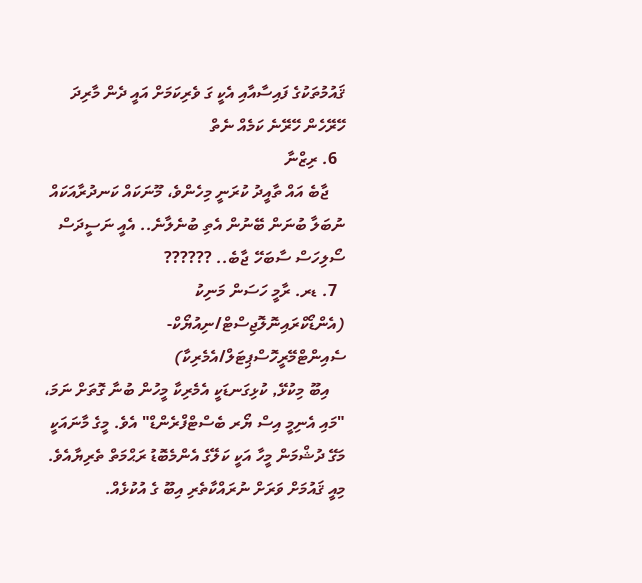ޤައުމުތަކުގެ ފައިސާއާއި އެކީ ގަ ވެރިކަމަށް އައީ ދެން މާރިދަ ހޭރޭހެން ހޭރޭނެ ކަމެއް ނެތް
  6. ރިޒްނާ
    ޖާބެ އައް ތާއީދު ކުރަނީ މިހެންވެ، މޫނަކައް ކަނދުރާއަކައް ނުބަލާ ބުނަން ބޭނުން އެތި ބުނެލާނެ.. އެއީ ނަސީދަސް ސޯލިހަސް ސާބަހޭ ޖާބެ.. ??????
  7. ޑރ. ރާމީ ހަސަން މަނިކު (އެންޑޯކްރައިނޮލޮޖިސްޓް/ނިއުޔޯކް-ސެއިންޓްމޭރީހޮސްޕިޓަލް/އެމެރިކާ)
    އިބޫ މިކުޅޭ, ކުޅިގަނޑަކީ އެމެރިކާ މީހުން ބުނާ ގޮތަށް ނަމަ، "މައި އެނިމީ އިސް ޔޯރ ބެސްޓްފްރެންޑް" އެވެ. މީގެ މާނައަކީ މަގޭ ދުޝްމަން މީހާ އަކީ ކަލޭގެ އެންމެބޮޑު ރަޙްމަތް ތެރިޔާއެވެ. މިއީ ޤައުމަށް ވަރަށް ނުރައްކާތެރި އިބޫ ގެ އުކުޅެއް.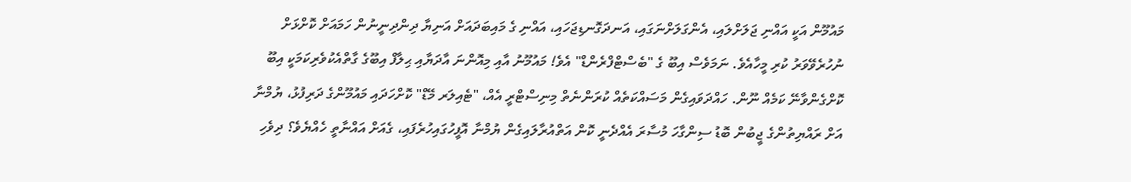މައުމޫން އަކީ އައްނި ޖަލަށްލައި، އެންގަލަށްނަގައި، އަނދަގޮނޑިޖަހައި، އައްނި ގެ މައިބަދައަށް އަނިޔާ ދިންދިނީނުން ހަމައަށް ކޮށްޅަށް ނުހުރެވޭވަރު ކުރި މީހާއެވެ. ނަމަވެސް އިބޫ ގެ "ބެސްޓްފްރެންޑް" އެވެ! މައުމޫނު އާއި މިއޮންނަ އާދަޔާއި ޙިލާފް އިބޫގެ ގާތްއެކުވެރިކަމަކީ އިބޫ ކޮށްގެންވާނޭ ކަމެއް ނޫން. ހައްދަވައިގެން މަސައްކަތެއް ކުރަންނެތް މިނިސްޓްރީ އެއް، "ޓެއިލަރ މޭޑް" ކޮށްހަދައި މައުމޫންގެ ދަރިފުޅު، ޔުމްނާ އަށް ރައްޔިތުންގެ ޖީބުން ބޮޑު ސިންގާހަ މުސާރަ އެއްދެނީ ކޮން އަތްއުރާލައިގެން ޔުމްނާ އޮފީހުގައިހުރެފައި، ގެއަށް އައްނާތީ ހެއްޔެވެ؟ ދިވެހި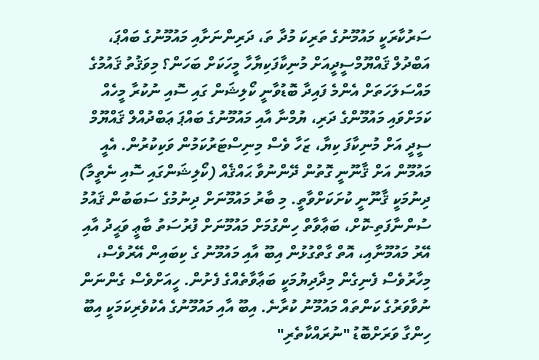ސަރުކާރަކީ މައުމޫނުގެ ތަރިކަ މުދާ ތަ، ދަރިންނަށާއި މައުމޫނުގެ ބައްޕަ، އަބްދުލް ޤައްޔޫމްސީދީއަށް މުނިކާފަކިޔާހާ މީހަކަށް ބަހަން؟ މިވަޤުތު ޤައުމުގެ މައްސަލަހަތަށް އެންމެ ފައިދާ ބޮޑުވާނީ ކޯލިޝަން ގައި ސޮއި ނުކުރާ މީހެއް ކަމަށްވައި މައުމޫންގެ ދަރި، ޔުމްނާ އާއި މައުމޫނުގެ ބައްޕަ ޢަބްދުއްލް ޤައްޔޫމް ސީދީ އަށް މުނިކާފަ ކިޔާ، ޒަހާ ވެސް މިނިސްޓަރުކަމުން ވަކިކުރުން. އެއީ މައުމޫން އަށް ޤާނޫނީ ގޮތުން ދޭންނުވާ ޙައްޤެއް (ކޯލިޝަންގައި ސޮއި ނެތީމާ) ދިނުމަކީ ޤާނޫނީ ކުށަކަށްވާތީ. މި ބާރު މައުމޫނަށް ދިނުމުގެ ސަބަބުން ޤައުމު ސުންނާފަތި-ކޮށް، ބަޢާވާތް ހިންގުމަށް މައުމޫނަށް ފުރުސަތު ބާޢީ ވަޙީދު އާއި އޭރު މައުމޫނާއި، އޮތް ގާތްގުޅުން އިބޫ އާއި މައުމޫނު ގެ ކިބައިން އޭރުވެސް، މިހާރުވެސް ފެނިގެން މިދާދިޔުމަކީ ބަޢާވާތެއްގެ ފެށުން. ހީއަށްވެސް ގެންނަން ނުވާވަރުގެ ކަންތައް މައުމޫނު ކުރާނެ. އިބޫ އާއި މައުމޫނުގެ އެކުވެރިކަމަކީ އިބޫ ހިންގާ ވަރަށްބޮޑު "ނުރައްކާތެރި"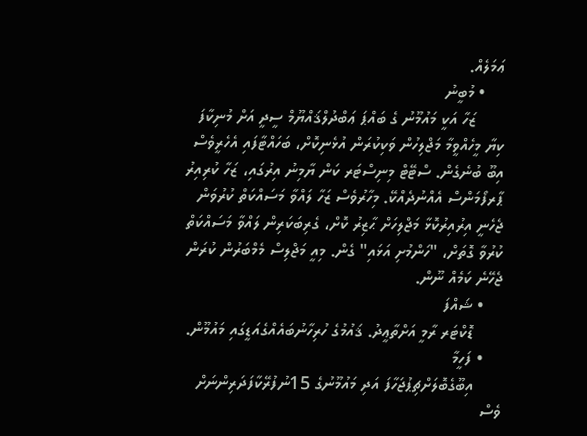ޢަމަލެއް.
    • މުބީނު
      ޒަހާ އަކީ މައުމޫނު ގެ ބައްޕަ ޢަބްދުލްޤައްޔޫމް ސީދީ އަށް މުނިކާފަ ކިޔާ މީހެއްވީމާ މަޖްލިހުން ވަކިކުރަން އުޅެނިކޮށް، ބަހައްޓާފައި އެހެރީވެސް އިބޫ ބުނެގެން. ސްޓޭޓް މިނިސްޓަރ ކަން ޔާމިނު އިރުގައި، ޒަހާ ކުރިއިރު ޕާރފޯމަންސް އެއްނުދެއްކޭ. މިހާރުވެސް ޒަހާ ލައްވާ މަސައްކަތް ކުރުވަން ޖެހެނީ އިރުއިރުކޮޅާ މަޖްލިހަށް ޙާޒިރު ކޮށް، ގެރިބަކަރިން ލައްވާ މަސައްކަތް ކުރުވާ ގޮތަށް، "ހަންމުށި އަޅައި" ގެން. މިއީ މަޖްލިސް މެމްބަރުން ކުރަން ޖެހޭނެ ކަމެއް ނޫން.
    • ޝައްފަ
      ޑޮކްޓަރ ރާމީ އަށްތާޢީދު. ޤައުމުގެ ހުރިހާނުބައެއްގެއަޑީގައި މައުމޫން.
    • ފަހީމާ
      އިބޫގެބޮލަށްޗިޕުޖަހާފަ އަދި މައުމޫނުގެ 15ނުފުރޭކާފަދަރިންނަށް ވެސް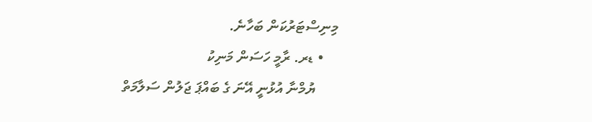މިނިސްޓަރުކަން ބަހާނެ.
    • ޑރ. ރާމީ ހަސަން މަނިކު
      ޔުމްނާ އުޅުނީ އޭނަ ގެ ބައްޕަ ޖަލުން ސަލާމަތް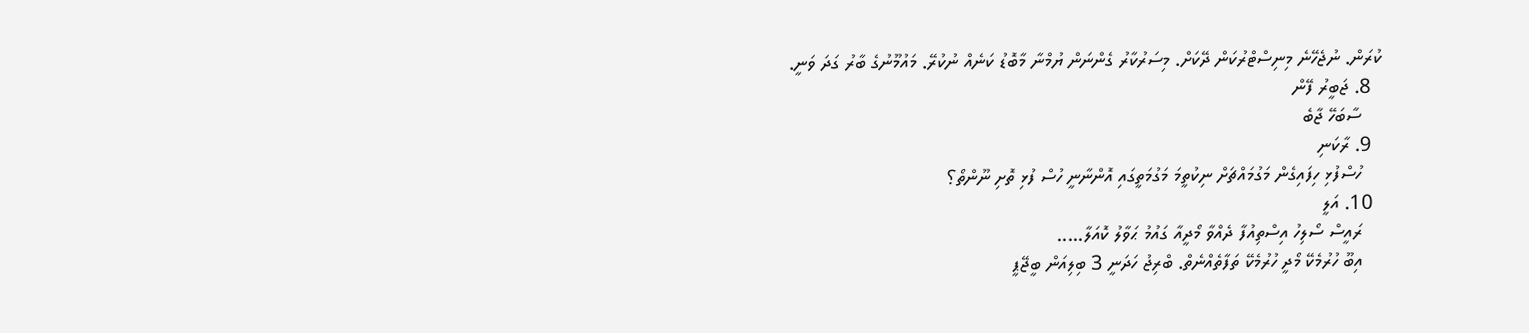ކުރަން. ނުޖެހޭނެ މިނިސްޓްރުކަން ދޭކަށް. މިސަރުކާރު ގެންނަން ޔުމްނާ މާބޮޑު ކަނެއް ނުކުރޭ. މައުމޫނުގެ ބާރު ގަދަ ވަނީ.
  8. ޖަބީރު ފޭން
    ސާބަހޭ ޖާބެ
  9. ރާކަނި
    ހުސްފުޅި ހިފައިގެން މަގުމައްޗަށް ނިކުތީމަ މަގުމަތީގައި އޮންނާނީ ހުސް ފުޅި ތޮށި ނޫންތޯ؟
  10. އަލީ
    ރައީސް ސޯލިހު އިސްތިއުފާ ދެއްވާ މޯދީއާ ގައުމު ޙަވާލު ކޮއަލާ.....
    އިބޫ ހުރުމެކޭ މޯދީ ހުރުމެކޭ ތަފާތެއްނެތް. ބްރިޖު ހަދަނީ 3 ބިލިއަން ބީޖޭޕީ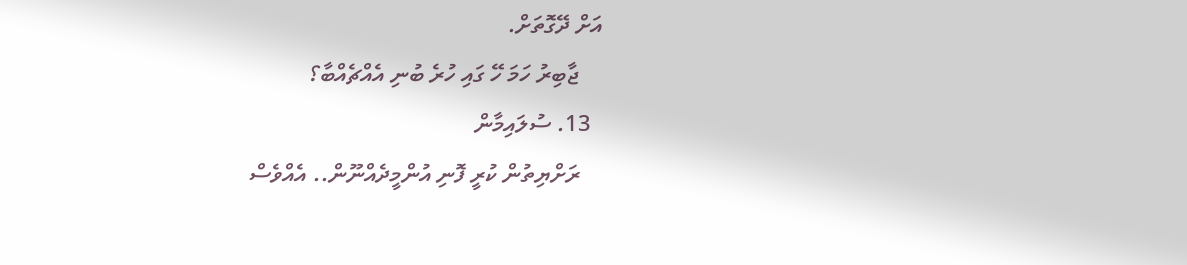އަށް ދޭގޮތަށް.
    ޖާބިރު ހަމަ ހޭ ގައި ހުރެ ބުނި އެއްޗެއްބާ؟
  13. ސުލައިމާން
    ރަށްޔިތުން ކުރީ ފޮނި އުންމީދެއްނޫން.. އެއްވެސް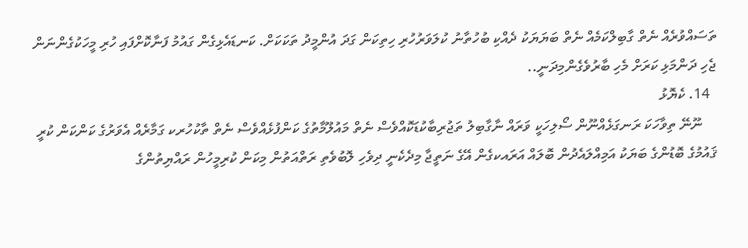ތަސައްވުރެއް ނެތް ގާބިލްކަމެއް ނެތް ބަޔަޔަކު ދެއްކި ބުހުތާނު ކުލަވަރުހުރި ހިތިކަން ގަދަ އުންމީދު ތަކަކަށް. ކަނޑައެޅިގެން ގައުމު ފަނާކޮށްފައި ހުރި މީހަކުގެންނަން ޖެހި ދަންމަޅި ކަރަށް މެހި ބާރުވެގެންމިދަނީ..
  14. ކެޔޮޅު
    ނޫނޭ ތިވާހަކަ ރަނގަޅެއްނޫން ސޯލިހަކީ ވަރައް ނާގާބިލު ތަޖުރިބާކުޑަކޮއްވެސް ނެތް މައުލޫމާތުގެ ކަންފުޅެއްވެސް ނެތް ތާކުހުރކ ގަމާރެއް އެވަރުގެ ކަންކަން ކުރީ ޤައުމުގެ ބޮޑުންގެ ބަޔަކު އަމިއްލައެދުން ބޮލައް އަރައކގެން އޭގެ ނަތީޖާ މިދެކެނީ ދިވެހި ލޮބުވެތި ރަތްއަތުން މިކަން ކުރިމީހުން ރައްޔިތުންގެ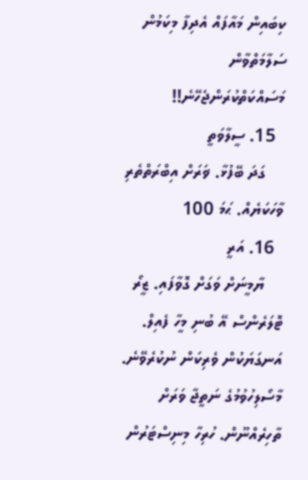ކިބައިން މައާފައް އެދިފާ މިކަމުން ސަލާމަތްވާން މަސައްކަތްކުރަންޖެހޭނެ!!
  15. ސީލާވަތީ
    ގަދަ ބޭފުޅާ. ޥަރަށް އިބްރަތްތެރި ވާހަކަޔެއް. ޙަމަ 100
  16. އަރީ
    ޔާމީނަށް ވަގަށް ގޮވާފައި. ޒީރޯ ޓޮލަރެންސް އޭ ބުނި މީހާ ފެއިލް. އަނގަޔަކުން ވެރިކަން ނުކުރެވޭނެ. މާސޯލިހުވުމުގެ ނަތީޖާ ވަރަށް ތާހިރެއްނޫން. ހުރިހާ މިނިސްޓަރުން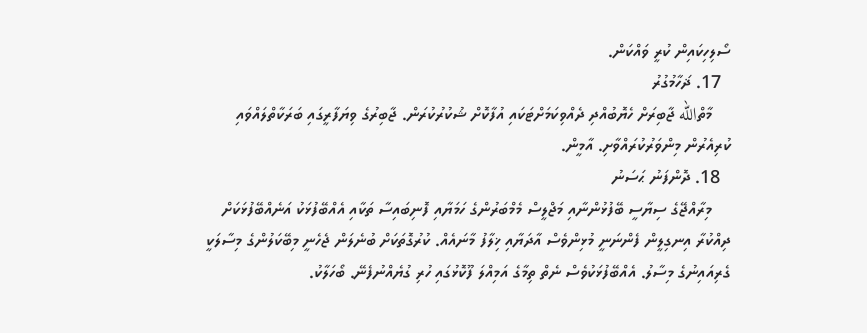ސޯލިހިކައިން ކުރީ ވައްކަން.
  17. ޛަހާމުގުރު
    މާތްالله ޖާބިރަށް ހެޔޮބުއްދި ދެއްވިކަމަށްޓަކައި އުފާކޮށް ޝުކުރުކުރަން. ޖާބިރުގެ ވިޔަފާރީގައި ބަރަކާތްލައްވައި ކުރިއެރުން މިންވަރުކުރައްވާށި. އާމީން.
  18. ދޮންފަނު ޙަސަނު
    މިރާއްޖޭގެ ސިޔާސީ ބޭފުޅުންނާއި މަޖްލީސް މެމްބަރުންގެ ހަމަޔާއި ފޮނިބައިސާ ތަކާއި އެއްބޭފުޅަކު އަނެއްބޭފުޅަކަށް ދިއްކުރާ އިނގިލީން ފެންނަނީ މުޅިންވެސް އާދަޔާއި ޚިލާފު މާނައެއް. ކުރުގޮތަކަށް ބުނެލަން ޖެހެނީ މިބޭކަލުންގެ މިސާލަކީ ގެރިއައިނުގެ މިސާލު. އެއްބޭފުޅަކުވެސް ނެތް ތިމާގެ އަމިއްލަ ފޫކޮޅުގައި ހުރި ގުޔެއްނުފެނޭ. ބޯހަލާކު.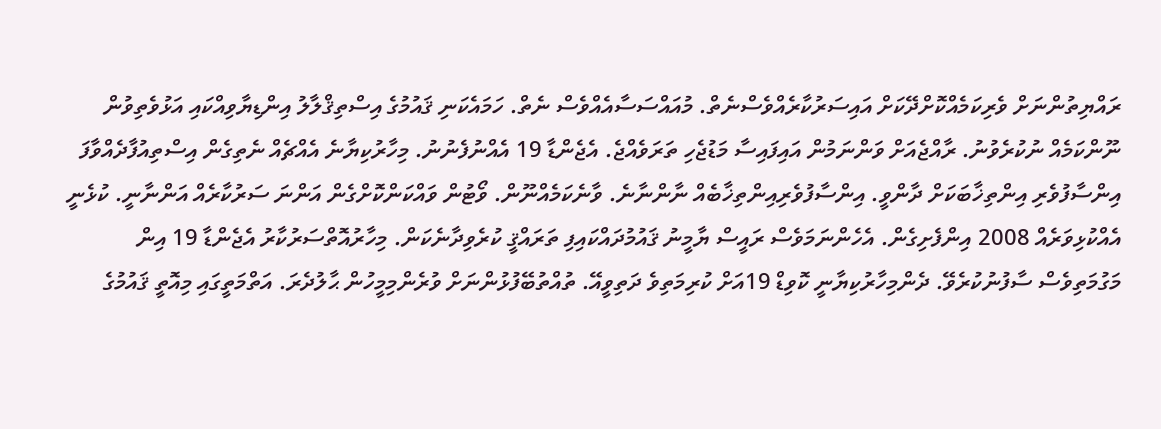ރައްޔިތުންނަށް ވެރިކަމެއްކޮށްދޭކަށް އައިސަރުކާރެއްވެސްނެތް. މުއައްސަސާއެއްވެސް ނެތް. ހަމައެކަނި ޤައުމުގެ އިސްތިޤްލާލު އިންޑިޔާވިއްކައި އަޅުވެތިވުން ނޫންކަމެއް ނުކުރެވުނު. ރާއްޖެއަށް ވަންނަމުން އައިފައިސާ މަޑުޖެހި ތަރަވެއްޖެ. އެޖެންޑާ 19 އެއްނުފެނުނު. މިހާރުކިޔާނެ އެއްޗެއް ނެތިގެން އިސްތިއުފާދެއްވާފަ އިންސާފުވެރި އިންތިޚާބަކަށް ދާންވީ. އިންސާފުވެރިއިންތިޚާބެއް ނާންނާނެ. ވާނެކަމެއްނޫން. ވޯޓުން ވައްކަންކޮށްގެން އަންނަ ސަރުކާރެއް އަންނާނީ. ކުޅެނީ އެއްކުޅިވަރެއް 2008 އިންފެށިގެން. އެހެންނަމަވެސް ރައީސް ޔާމީނު ޤައުމުދައްކައިފި ތަރައްޤީ ކުރެވިދާނެކަން. މިހާރުއޮތްސަރުކާރު އެޖެންޑާ 19 އިން މަގުމަތިވެސް ސާފުނުކުރެވޭ. ދެންމިހާރުކިޔާނީ ކޮވިޑް 19އަށް ކުރިމަތިވެ ދަތިވީއޭ. ތުއްތުބޭފުޅުންނަށް ވުރެންމިމީހުން ޙާލުދެރަ. އަތްމަތީގައި މިއޮތީ ޤައުމުގެ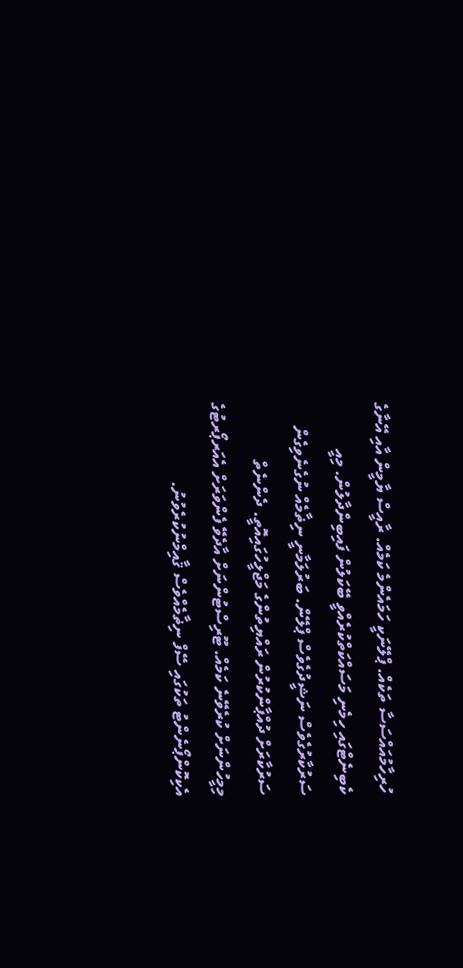ހުރިހާމުއައްސަސާ ތަކެއް. ޕްލޭނަކީ ހަމައެންމެ ކަމެއް. ރާއީސް ޔާމީން އާއި އޭނާގެ ކެބިނެޓްގައި ހިމެނި މަސައްކަތްކުރެއްވީ ބޭކަލުން ފައިބިންދާލުން. މިއީ ސަރުކާރުގެވެސް ނަޝީދުގެވެސް ޕްލޭން. ބަރުލަމާނީ ނިޡާމެއް ނުގެނެވިގެން ސަރުކާރަށް ދުއްޕާންކުރުން ރައްޔިތުންގެ މަޖްލީހުގައިއޮތީ. ދެންނެތް މިމީހުންނަށް ކުރެވޭނެ ކަމެއް. ޓޫރިސްޓުންނަށް އާދެވޭ ފެންވަރަށް އެއަރޕޯރޓުގެ އެކިކޮންޕޯނެންޓު ތަކުގައި ސޭފް ނިޡާމެއްވެސް ޤާއިމްނުކުރެވުނު.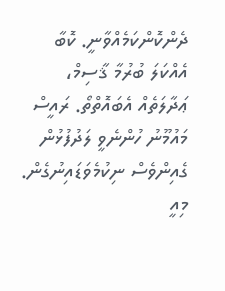ދެންކޮންކަމެއްވާނީ. ކޮބާ އެއްކަލަ ބުރުމާ ޤާސިމް، ޢަދާލަތެއް އެބައޮތްތޯ. ރައީސް މައުމޫނު ހުންނެވީ ލަދުފުޅުން ގެއިންވެސް ނިކުމެވަޑައިނުގެން. މިއީ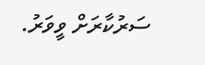ސަރުކާރަށް ވީވަރު.